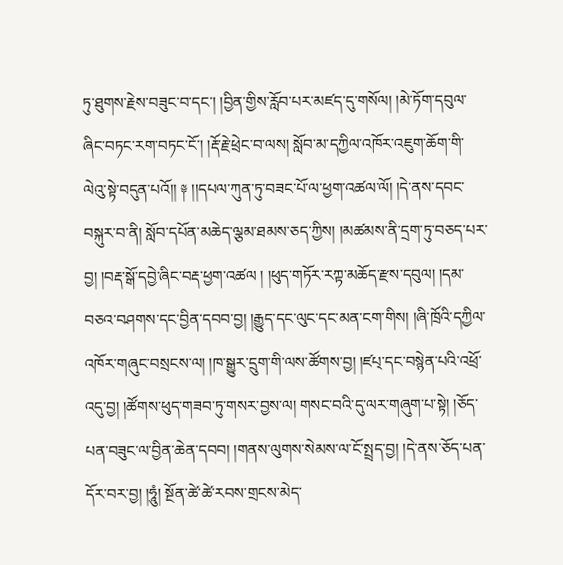ཏུ་ཐུགས་རྗེས་བཟུང་བ་དང་། །བྱིན་གྱིས་རློབ་པར་མཛད་དུ་གསོལ། །མེ་ཏོག་དབུལ་ཞིང་བཏང་རག་བཏང་ངོ་། །རྡོ་རྗེ་ཕྲེང་བ་ལས། སློབ་མ་དཀྱིལ་འཁོར་འཇུག་ཆོག་གི་ལེའུ་སྟེ་བདུན་པའོ།། ༈ །།དཔལ་ཀུན་ཏུ་བཟང་པོ་ལ་ཕྱག་འཚལ་ལོ། །དེ་ནས་དབང་བསྐུར་བ་ནི། སློབ་དཔོན་མཆེད་ལྕམ་ཐམས་ཅད་ཀྱིས། །མཚམས་ནི་དྲག་ཏུ་བཅད་པར་བྱ། །བརྡ་སྒོ་དབྱེ་ཞིང་བརྡ་ཕྱག་འཚལ ། །ཕུད་གཏོར་རཀྟ་མཆོད་རྫས་དབུལ། །དམ་བཅའ་བཤགས་དང་བྱིན་དབབ་བྱ། །རྒྱུད་དང་ལུང་དང་མན་ངག་གིས། །ཞི་ཁྲོའི་དཀྱིལ་འཁོར་གཞུང་བསྲངས་ལ། །ཁ་སྒྱུར་དྲུག་གི་ལས་ཚོགས་བྱ། །ཛཔ྄་དང་བསྙེན་པའི་འཕྲོ་འདུ་བྱ། །ཚོགས་ཕུད་གཟབ་ཏུ་གསར་བྱས་ལ། གསང་བའི་དུ་ལར་གཞུག་པ་སྟེ། །ཅོད་པན་བཟུང་ལ་བྱིན་ཆེན་དབབ། །གནས་ལུགས་སེམས་ལ་ངོ་སྤྲད་བྱ། །དེ་ནས་ཅོད་པན་དོར་བར་བྱ། །ཧཱུཾ། སྔོན་ཚེ་ཚེ་རབས་གྲངས་མེད་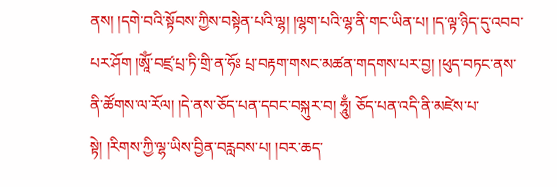ནས། །དགེ་བའི་སྟོབས་ཀྱིས་བསྟེན་པའི་ལྷ། །ལྷག་པའི་ལྷ་ནི་གང་ཡིན་པ། །ད་ལྟ་ཉིད་དུ་འབབ་པར་ཤོག །ཨཱོཾ་བཛྲ་པྲ་ཏི་གྲི་ན་ཧོཿ པྲ་བརྟག་གསང་མཚན་གདགས་པར་བྱ། །ཕུད་བཏང་ནས་ནི་ཚོགས་ལ་རོལ། །དེ་ནས་ཅོད་པན་དབང་བསྐུར་བ། ཧཱུྃ། ཅོད་པན་འདི་ནི་མཛེས་པ་སྟེ། །རིགས་ཀྱི་ལྷ་ཡིས་བྱིན་བརླབས་པ། །བར་ཆད་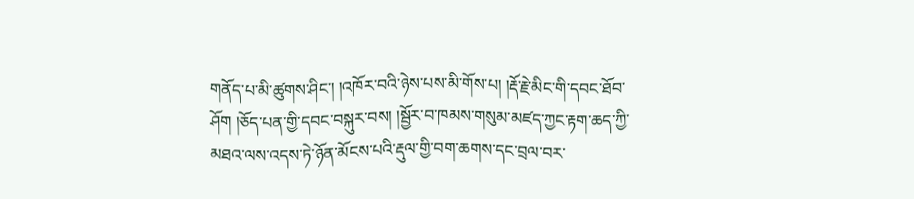གནོད་པ་མི་ཚུགས་ཤིང་། །འཁོར་བའི་ཉེས་པས་མི་གོས་པ། །རྡོ་རྗེ་མིང་གི་དབང་ཐོབ་ཤོག །ཅོད་པན་གྱི་དབང་བསྐུར་བས། །སྦྱོར་བ་ཁམས་གསུམ་མཛད་ཀྱང་རྟག་ཆད་ཀྱི་མཐའ་ལས་འདས་ཏེ་ཉོན་མོངས་པའི་རྡུལ་གྱི་བག་ཆགས་དང་བྲལ་བར་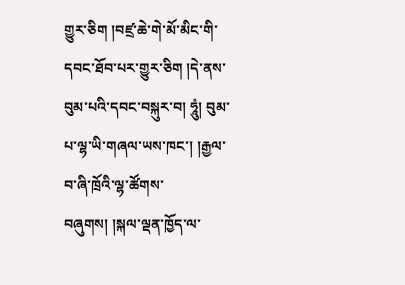གྱུར་ཅིག །བཛྲ་ཆེ་གེ་མོ་མིང་གི་དབང་ཐོབ་པར་གྱུར་ཅིག །དེ་ནས་བུམ་པའི་དབང་བསྐུར་བ། ཧཱུཾ། བུམ་པ་ལྷ་ཡི་གཞལ་ཡས་ཁང་། །རྒྱལ་བ་ཞི་ཁྲོའི་ལྷ་ཚོགས་བཞུགས། །སྐལ་ལྡན་ཁྱོད་ལ་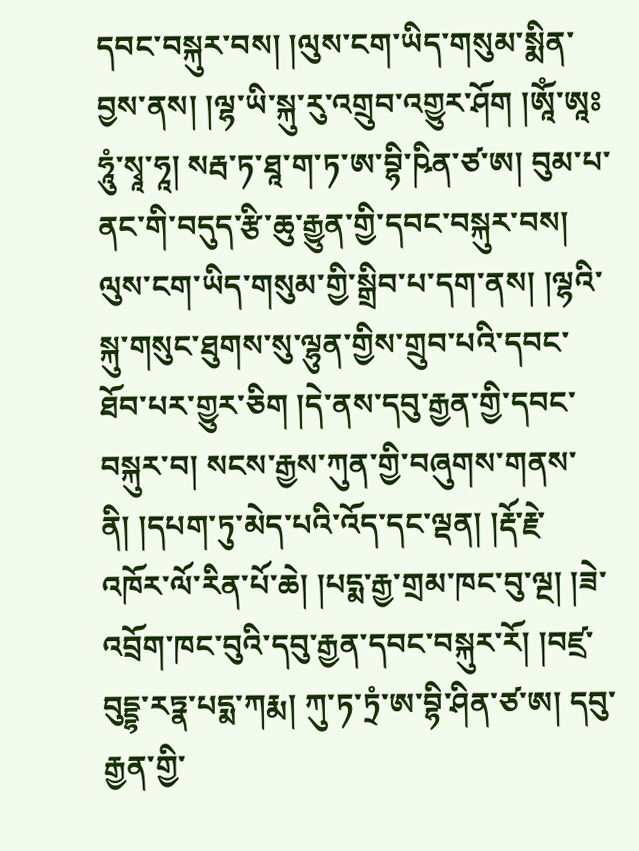དབང་བསྐུར་བས། །ལུས་ངག་ཡིད་གསུམ་སྨིན་བྱས་ནས། །ལྷ་ཡི་སྐུ་རུ་འགྲུབ་འགྱུར་ཤོག །ཨཱོཾ་ཨཱཿཧཱུཾ་སྭཱ་ཧཱ། སརྦ་ཏ་ཐཱ་ག་ཏ་ཨ་བྷི་ཥིན་ཙ་ཨ། བུམ་པ་ནང་གི་བདུད་རྩི་ཆུ་རྒྱུན་གྱི་དབང་བསྐུར་བས། ལུས་ངག་ཡིད་གསུམ་གྱི་སྒྲིབ་པ་དག་ནས། །ལྷའི་སྐུ་གསུང་ཐུགས་སུ་ལྷུན་གྱིས་གྲུབ་པའི་དབང་ཐོབ་པར་གྱུར་ཅིག །དེ་ནས་དབུ་རྒྱན་གྱི་དབང་བསྐུར་བ། སངས་རྒྱས་ཀུན་གྱི་བཞུགས་གནས་ནི། །དཔག་ཏུ་མེད་པའི་འོད་དང་ལྡན། །རྡོ་རྗེ་འཁོར་ལོ་རིན་པོ་ཆེ། །པདྨ་རྒྱ་གྲམ་ཁང་བུ་ལྔ། །ཟེ་འབྲོག་ཁང་བུའི་དབུ་རྒྱན་དབང་བསྐུར་རོ། །བཛྲ་བུདྡྷ་རཏྣ་པདྨ་ཀརྨ། ཀུ་ཏ་ཏྲཾ་ཨ་བྷི་ཤིན་ཙ་ཨ། དབུ་རྒྱན་གྱི་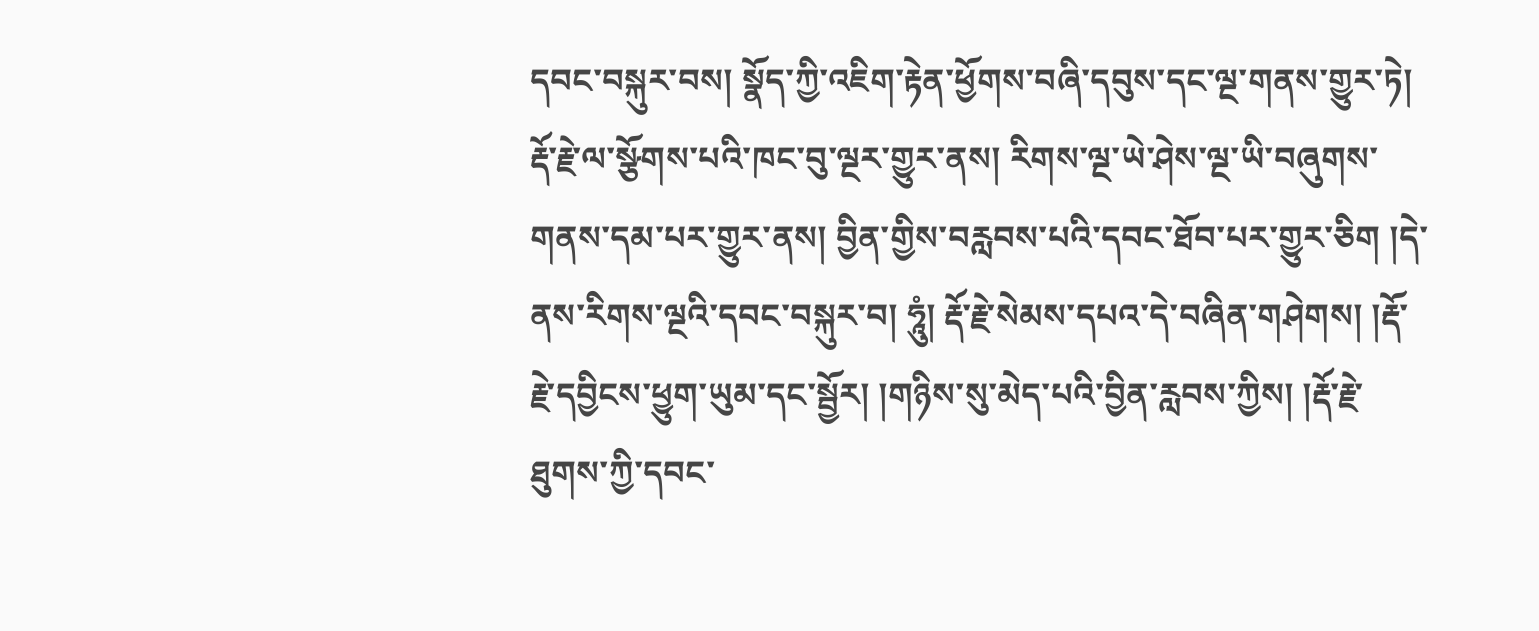དབང་བསྐུར་བས། སྣོད་ཀྱི་འཇིག་རྟེན་ཕྱོགས་བཞི་དབུས་དང་ལྔ་གནས་གྱུར་ཏེ། རྡོ་རྗེ་ལ་སྩོགས་པའི་ཁང་བུ་ལྔར་གྱུར་ནས། རིགས་ལྔ་ཡེ་ཤེས་ལྔ་ཡི་བཞུགས་གནས་དམ་པར་གྱུར་ནས། བྱིན་གྱིས་བརླབས་པའི་དབང་ཐོབ་པར་གྱུར་ཅིག །དེ་ནས་རིགས་ལྔའི་དབང་བསྐུར་བ། ཧཱུཾ། རྡོ་རྗེ་སེམས་དཔའ་དེ་བཞིན་གཤེགས། །རྡོ་རྗེ་དབྱིངས་ཕྱུག་ཡུམ་དང་སྦྱོར། །གཉིས་སུ་མེད་པའི་བྱིན་རླབས་ཀྱིས། །རྡོ་རྗེ་ཐུགས་ཀྱི་དབང་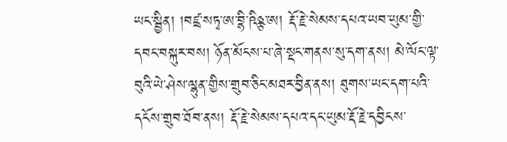ཡང་སྦྱིན། །བཛྲ་སཏྭ་ཨ་བྷི་ཥིཉྩ་ཨ། རྡོ་རྗེ་སེམས་དཔའ་ཡབ་ཡུམ་གྱི་དབང་བསྐུར་བས། ཉོན་མོངས་པ་ཞེ་སྡང་གནས་སུ་དག་ནས། མེ་ལོང་ལྟ་བུའི་ཡེ་ཤེས་ལྷུན་གྱིས་གྲུབ་ཅིང་མཐར་བྱིན་ནས། ཐུགས་ཡང་དག་པའི་དངོས་གྲུབ་ཐོབ་ནས། རྡོ་རྗེ་སེམས་དཔའ་དང་ཡུམ་རྡོ་རྗེ་དབྱིངས་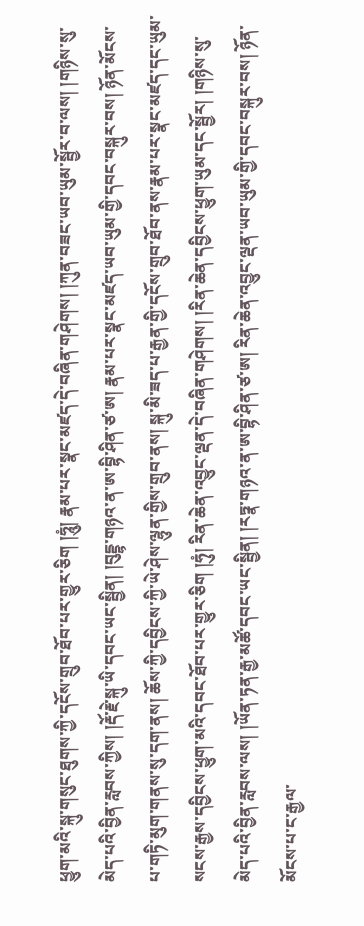ཕྱུག་མའི་སྐུ་གསུང་ཐུགས་ཀྱི་དངོས་གྲུབ་ཐོབ་པར་གྱུར་ཅིག །ཧཱུཾ། རྣམ་པར་སྣང་མཛད་དེ་བཞིན་གཤེགས། །ཀུན་བཟང་ཡབ་ཡུམ་སྦྱོར་བ་ལས། །གཉིས་སུ་མེད་པའི་བྱིན་རླབས་ཀྱིས། །རྡོ་རྗེ་སྐུ་ཡི་དབང་ཡང་སྦྱིན། །བུདྡྷ་གཉའ་ན་ཨ་བྷི་ཤིན་ཙ་ཨ། རྣམ་པར་སྣང་མཛད་ཡབ་ཡུམ་གྱི་དབང་བསྐུར་བས། ཉོན་མོངས་པ་གཏི་མུག་གནས་སུ་དག་ནས། ཆོས་ཀྱི་དབྱིངས་ཀྱི་ཡེ་ཤེས་ལྷུན་གྱིས་གྲུབ་ནས། སྐུ་མི་ཟད་པ་རྒྱན་གྱི་དངོས་གྲུབ་ཐོབ་ནས་རྣམ་པར་སྣང་མཛད་དང་ཡུམ་སངས་རྒྱས་དབྱིངས་ཕྱུག་མའི་དབང་ཐོབ་པར་གྱུར་ཅིག །ཧུཾ། རིན་ཆེན་འབྱུང་ལྡན་དེ་བཞིན་གཤེགས། །རིན་ཆེན་དབྱིངས་ཕྱུག་ཡུམ་དང་སྦྱོར། །གཉིས་སུ་མེད་པའི་བྱིན་རླབས་ལས། །ཡོན་ཏན་རྒྱ་མཚོ་དབང་ཡང་སྦྱིན། །རཏྣ་གཉའ་ན་ཨ་བྷི་ཤིན་ཙ་ཨ། རིན་ཆེན་འབྱུང་ལྡན་ཡབ་ཡུམ་གྱི་དབང་བསྐུར་བས། ཉོན་མོངས་པ་ང་རྒྱལ་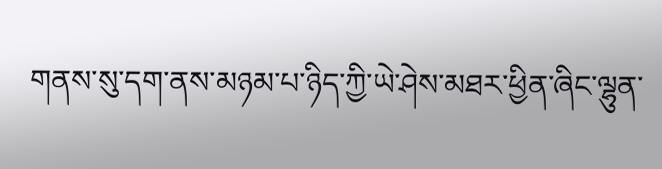གནས་སུ་དག་ནས་མཉམ་པ་ཉིད་ཀྱི་ཡེ་ཤེས་མཐར་ཕྱིན་ཞིང་ལྷུན་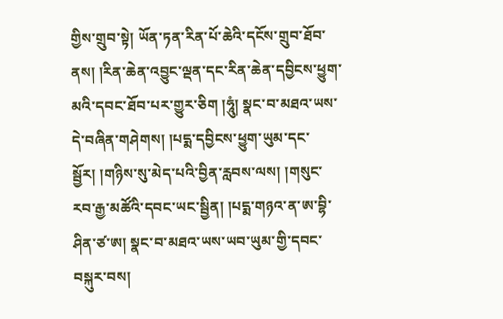གྱིས་གྲུབ་སྟེ། ཡོན་ཏན་རིན་པོ་ཆེའི་དངོས་གྲུབ་ཐོབ་ནས། །རིན་ཆེན་འབྱུང་ལྡན་དང་རིན་ཆེན་དབྱིངས་ཕྱུག་མའི་དབང་ཐོབ་པར་གྱུར་ཅིག །ཧཱུཾ། སྣང་བ་མཐའ་ཡས་དེ་བཞིན་གཤེགས། །པདྨ་དབྱིངས་ཕྱུག་ཡུམ་དང་སྦྱོར། །གཉིས་སུ་མེད་པའི་བྱིན་རླབས་ལས། །གསུང་རབ་རྒྱ་མཚོའི་དབང་ཡང་སྦྱིན། །པདྨ་གཉའ་ན་ཨ་བྷི་ཤིན་ཙ་ཨ། སྣང་བ་མཐའ་ཡས་ཡབ་ཡུམ་གྱི་དབང་བསྐུར་བས།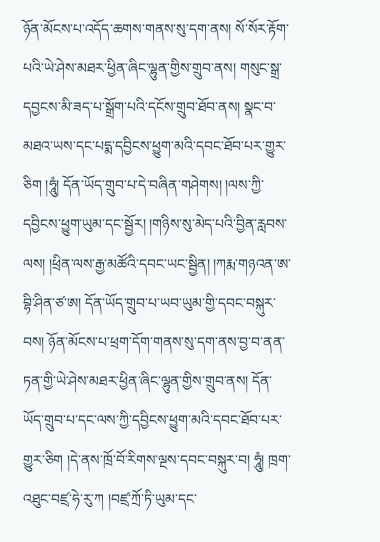ཉོན་མོངས་པ་འདོད་ཆགས་གནས་སུ་དག་ནས། སོ་སོར་རྟོག་པའི་ཡེ་ཤེས་མཐར་ཕྱིན་ཞིང་ལྷུན་གྱིས་གྲུབ་ནས། གསུང་སྒྲ་དབྱངས་མི་ཟད་པ་སྒྲོག་པའི་དངོས་གྲུབ་ཐོབ་ནས། སྣང་བ་མཐའ་ཡས་དང་པདྨ་དབྱིངས་ཕྱུག་མའི་དབང་ཐོབ་པར་གྱུར་ཅིག །ཧཱུཾ། དོན་ཡོད་གྲུབ་པ་དེ་བཞིན་གཤེགས། །ལས་ཀྱི་དབྱིངས་ཕྱུག་ཡུམ་དང་སྦྱོར། །གཉིས་སུ་མེད་པའི་བྱིན་རླབས་ལས། །ཕྲིན་ལས་རྒྱ་མཚོའི་དབང་ཡང་སྦྱིན། །ཀརྨ་གཉའན་ཨ་བྷི་ཤིན་ཙ་ཨ། དོན་ཡོད་གྲུབ་པ་ཡབ་ཡུམ་གྱི་དབང་བསྐུར་བས། ཉོན་མོངས་པ་ཕྲག་དོག་གནས་སུ་དག་ནས་བྱ་བ་ནན་ཏན་གྱི་ཡེ་ཤེས་མཐར་ཕྱིན་ཞིང་ལྷུན་གྱིས་གྲུབ་ནས། དོན་ཡོད་གྲུབ་པ་དང་ལས་ཀྱི་དབྱིངས་ཕྱུག་མའི་དབང་ཐོབ་པར་གྱུར་ཅིག །དེ་ནས་ཁྲོ་བོ་རིགས་ལྔས་དབང་བསྐུར་བ། ཧཱུཾ། ཁྲག་འཐུང་བཛྲ་ཧེ་རུ་ཀ །བཛྲ་ཀྲོ་ཏི་ཡུམ་དང་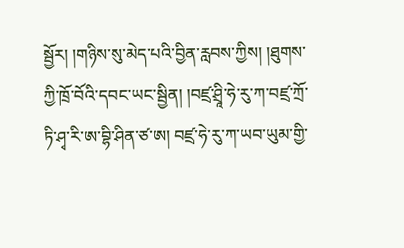སྦྱོར། །གཉིས་སུ་མེད་པའི་བྱིན་རླབས་ཀྱིས། །ཐུགས་ཀྱི་ཁྲོ་བོའི་དབང་ཡང་སྦྱིན། །བཛྲ་ཤྲཱི་ཧེ་རུ་ཀ་བཛྲ་ཀྲོ་ཏི་ཤྭ་རི་ཨ་བྷི་ཤིན་ཙ་ཨ། བཛྲ་ཧེ་རུ་ཀ་ཡབ་ཡུམ་གྱི་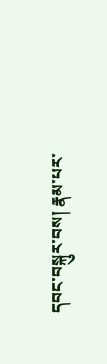དབང་བསྐུར་བས། རྣམ་པར་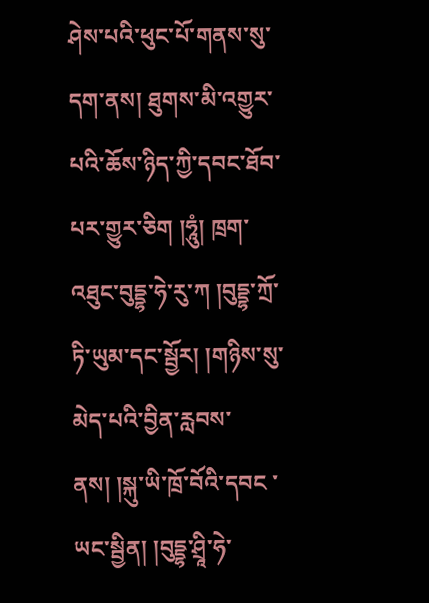ཤེས་པའི་ཕུང་པོ་གནས་སུ་དག་ནས། ཐུགས་མི་འགྱུར་པའི་ཆོས་ཉིད་ཀྱི་དབང་ཐོབ་པར་གྱུར་ཅིག །ཧཱུཾ། ཁྲག་འཐུང་བུདྡྷ་ཧེ་རུ་ཀ །བུདྡྷ་ཀྲོ་ཏི་ཡུམ་དང་སྦྱོར། །གཉིས་སུ་མེད་པའི་བྱིན་རླབས་ནས། །སྐུ་ཡི་ཁྲོ་བོའི་དབང ་ཡང་སྦྱིན། །བུདྡྷ་ཤྲཱི་ཧེ་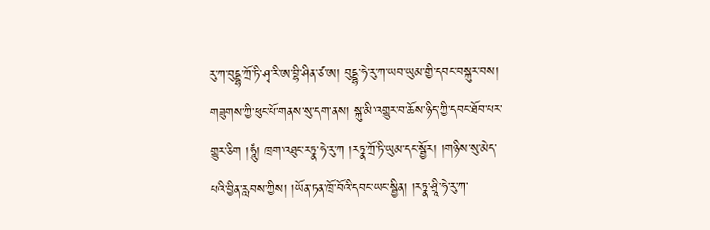རུ་ཀ་བུདྡྷ་ཀྲོ་ཏི་ཤྭ་རི་ཨ་བྷི་ཤིན་ཙ་ཨ། བུདྡྷ་ཧེ་རུ་ཀ་ཡབ་ཡུམ་གྱི་དབང་བསྐུར་བས། གཟུགས་ཀྱི་ཕུང་པོ་གནས་སུ་དག་ནས། སྐུ་མི་འགྱུར་བ་ཆོས་ཉིད་ཀྱི་དབང་ཐོབ་པར་གྱུར་ཅིག །ཧཱུཾ། ཁྲག་འཐུང་རཏྣ་ཧེ་རུ་ཀ །རཏྣ་ཀྲོ་ཏི་ཡུམ་དང་སྦྱོར། །གཉིས་སུ་མེད་པའི་བྱིན་རླབས་ཀྱིས། །ཡོན་ཏན་ཁྲོ་བོའི་དབང་ཡང་སྦྱིན། །རཏྣ་ཤྲཱི་ཧེ་རུ་ཀ་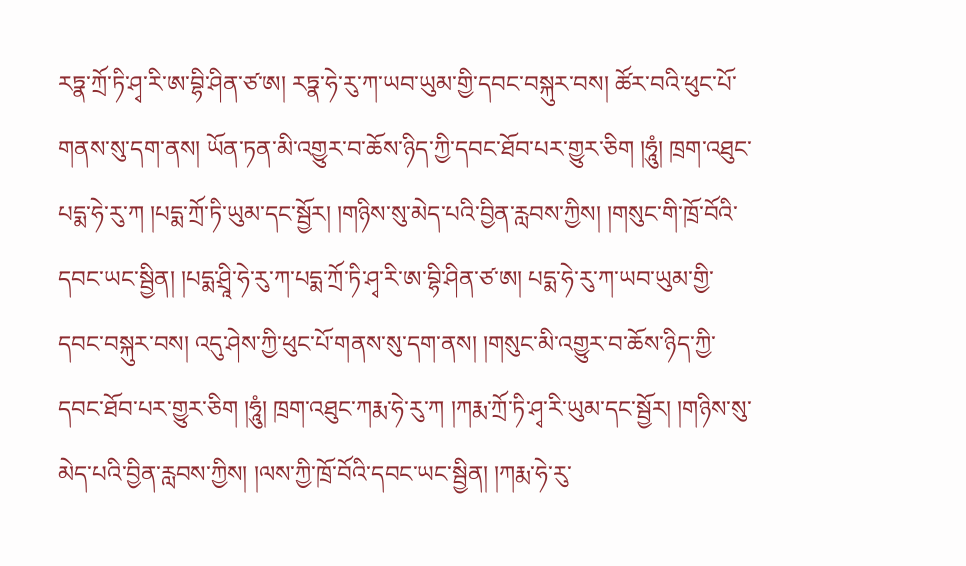རཏྣ་ཀྲོ་ཏི་ཤྭ་རི་ཨ་བྷི་ཤིན་ཙ་ཨ། རཏྣ་ཧེ་རུ་ཀ་ཡབ་ཡུམ་གྱི་དབང་བསྐུར་བས། ཚོར་བའི་ཕུང་པོ་གནས་སུ་དག་ནས། ཡོན་ཏན་མི་འགྱུར་བ་ཆོས་ཉིད་ཀྱི་དབང་ཐོབ་པར་གྱུར་ཅིག །ཧཱུཾ། ཁྲག་འཐུང་པདྨ་ཧེ་རུ་ཀ །པདྨ་ཀྲོ་ཏི་ཡུམ་དང་སྦྱོར། །གཉིས་སུ་མེད་པའི་བྱིན་རླབས་ཀྱིས། །གསུང་གི་ཁྲོ་བོའི་དབང་ཡང་སྦྱིན། །པདྨ་ཤྲཱི་ཧེ་རུ་ཀ་པདྨ་ཀྲོ་ཏི་ཤྭ་རི་ཨ་བྷི་ཤིན་ཙ་ཨ། པདྨ་ཧེ་རུ་ཀ་ཡབ་ཡུམ་གྱི་དབང་བསྐུར་བས། འདུ་ཤེས་ཀྱི་ཕུང་པོ་གནས་སུ་དག་ནས། །གསུང་མི་འགྱུར་བ་ཆོས་ཉིད་ཀྱི་དབང་ཐོབ་པར་གྱུར་ཅིག །ཧཱུཾ། ཁྲག་འཐུང་ཀརྨ་ཧེ་རུ་ཀ །ཀརྨ་ཀྲོ་ཏི་ཤྭ་རི་ཡུམ་དང་སྦྱོར། །གཉིས་སུ་མེད་པའི་བྱིན་རླབས་ཀྱིས། །ལས་ཀྱི་ཁྲོ་བོའི་དབང་ཡང་སྦྱིན། །ཀརྨ་ཧེ་རུ་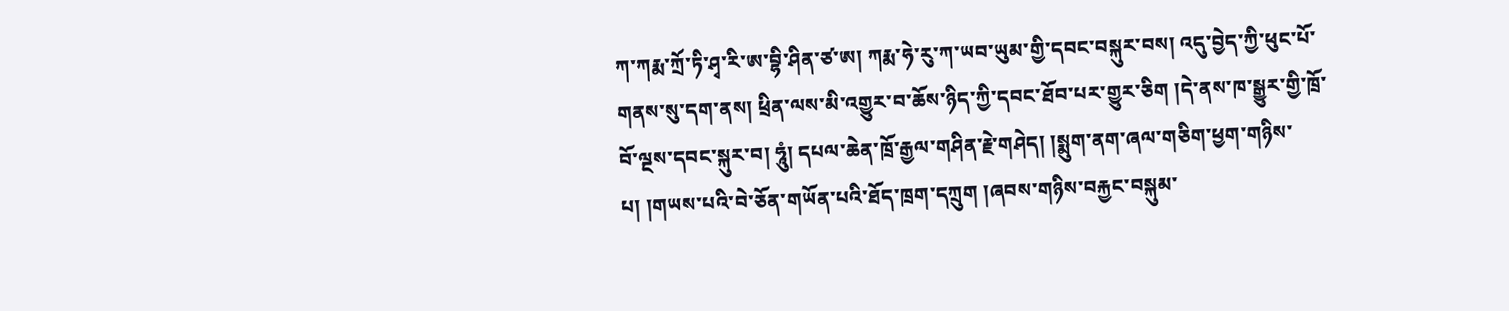ཀ་ཀརྨ་ཀྲོ་ཏི་ཤྭ་རི་ཨ་བྷི་ཤིན་ཙ་ཨ། ཀརྨ་ཧེ་རུ་ཀ་ཡབ་ཡུམ་གྱི་དབང་བསྐུར་བས། འདུ་བྱེད་ཀྱི་ཕུང་པོ་གནས་སུ་དག་ནས། ཕྲིན་ལས་མི་འགྱུར་བ་ཆོས་ཉིད་ཀྱི་དབང་ཐོབ་པར་གྱུར་ཅིག །དེ་ནས་ཁ་སྒྱུར་གྱི་ཁྲོ་བོ་ལྔས་དབང་སྐུར་བ། ཧཱུཾ། དཔལ་ཆེན་ཁྲོ་རྒྱལ་གཤིན་རྗེ་གཤེད། །སྨུག་ནག་ཞལ་གཅིག་ཕྱག་གཉིས་པ། །གཡས་པའི་བེ་ཅོན་གཡོན་པའི་ཐོད་ཁྲག་དཀྲུག །ཞབས་གཉིས་བརྐྱང་བསྐུམ་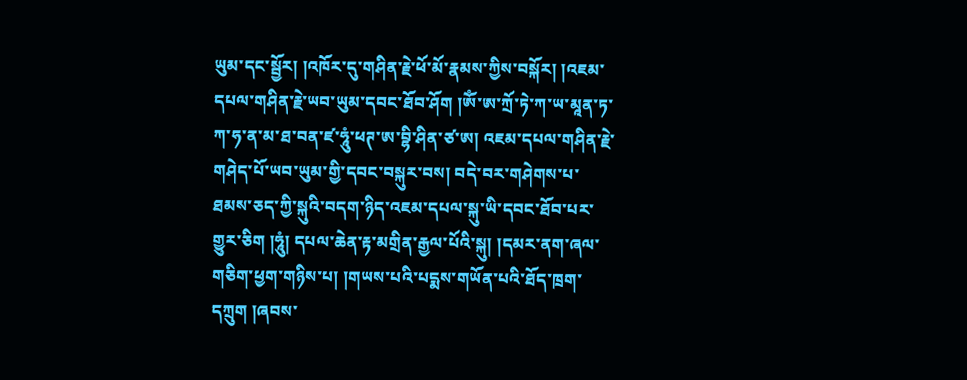ཡུམ་དང་སྦྱོར། །འཁོར་དུ་གཤིན་རྗེ་ཕོ་མོ་རྣམས་ཀྱིས་བསྐོར། །འཇམ་དཔལ་གཤིན་རྗེ་ཡབ་ཡུམ་དབང་ཐོབ་ཤོག །ༀ་ཨ་ཀྲོ་ཏེ་ཀ་ཡ་མཱན་ཏ་ཀ་ཧ་ན་མ་ཐ་བན་ཛ་ཧཱུཾ་ཕཊ་ཨ་བྷི་ཤིན་ཙ་ཨ། འཇམ་དཔལ་གཤིན་རྗེ་གཤེད་པོ་ཡབ་ཡུམ་གྱི་དབང་བསྐུར་བས། བདེ་བར་གཤེགས་པ་ཐམས་ཅད་ཀྱི་སྐུའི་བདག་ཉིད་འཇམ་དཔལ་སྐུ་ཡི་དབང་ཐོབ་པར་གྱུར་ཅིག །ཧཱུཾ། དཔལ་ཆེན་རྟ་མགྲིན་རྒྱལ་པོའི་སྐུ། །དམར་ནག་ཞལ་གཅིག་ཕྱག་གཉིས་པ། །གཡས་པའི་པདྨས་གཡོན་པའི་ཐོད་ཁྲག་དཀྲུག །ཞབས་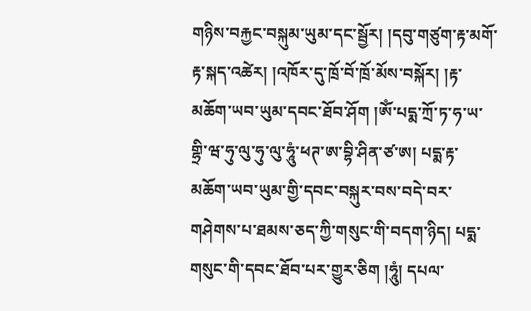གཉིས་བརྐྱང་བསྐུམ་ཡུམ་དང་སྦྱོར། །དབུ་གཙུག་རྟ་མགོ་རྟ་སྐད་འཚེར། །འཁོར་དུ་ཁྲོ་བོ་ཁྲོ་མོས་བསྐོར། །རྟ་མཆོག་ཡབ་ཡུམ་དབང་ཐོབ་ཤོག །ༀ་པདྨ་ཀྲོ་ཏ་ཧ་ཡ་གྷྲི་ཝ་ཧུ་ལུ་ཧུ་ལུ་ཧཱུཾ་ཕཊ་ཨ་བྷི་ཤིན་ཙ་ཨ། པདྨ་རྟ་མཆོག་ཡབ་ཡུམ་གྱི་དབང་བསྐུར་བས་བདེ་བར་གཤེགས་པ་ཐམས་ཅད་ཀྱི་གསུང་གི་བདག་ཉིད། པདྨ་གསུང་གི་དབང་ཐོབ་པར་གྱུར་ཅིག །ཧཱུཾ། དཔལ་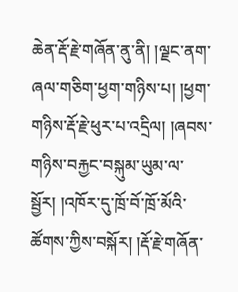ཆེན་རྡོ་རྗེ་གཞོན་ནུ་ནི། །ལྗང་ནག་ཞལ་གཅིག་ཕྱག་གཉིས་པ། །ཕྱག་གཉིས་རྡོ་རྗེ་ཕུར་པ་འདྲིལ། །ཞབས་གཉིས་བརྐྱང་བསྐུམ་ཡུམ་ལ་སྦྱོར། །འཁོར་དུ་ཁྲོ་བོ་ཁྲོ་མོའི་ཚོགས་ཀྱིས་བསྐོར། །རྡོ་རྗེ་གཞོན་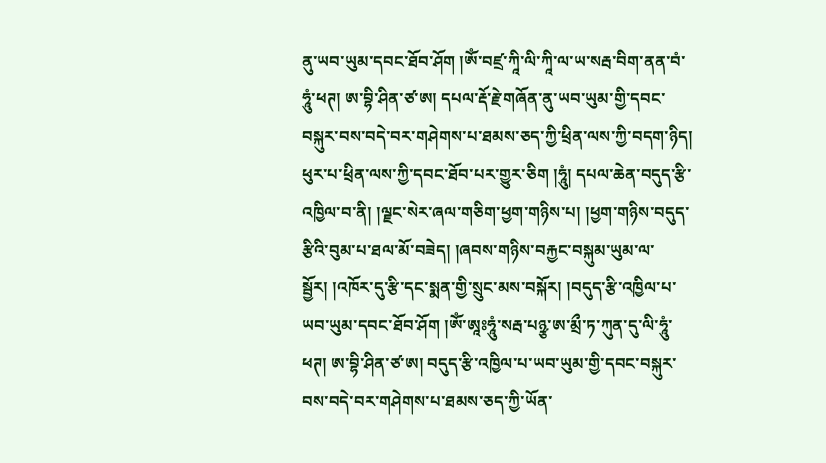ནུ་ཡབ་ཡུམ་དབང་ཐོབ་ཤོག །ༀ་བཛྲ་ཀཱི་ལི་ཀཱི་ལ་ཡ་སརྦ་བིག་ནན་བཾ་ཧཱུཾ་ཕཊ། ཨ་བྷི་ཤིན་ཙ་ཨ། དཔལ་རྡོ་རྗེ་གཞོན་ནུ་ཡབ་ཡུམ་གྱི་དབང་བསྐུར་བས་བདེ་བར་གཤེགས་པ་ཐམས་ཅད་ཀྱི་ཕྲིན་ལས་ཀྱི་བདག་ཉིད། ཕུར་པ་ཕྲིན་ལས་ཀྱི་དབང་ཐོབ་པར་གྱུར་ཅིག །ཧཱུཾ། དཔལ་ཆེན་བདུད་རྩི་འཁྱིལ་བ་ནི། །ལྗང་སེར་ཞལ་གཅིག་ཕྱག་གཉིས་པ། །ཕྱག་གཉིས་བདུད་རྩིའི་བུམ་པ་ཐལ་མོ་བཟེད། །ཞབས་གཉིས་བརྐྱང་བསྐུམ་ཡུམ་ལ་སྦྱོར། །འཁོར་དུ་རྩི་དང་སྨན་གྱི་སྲུང་མས་བསྐོར། །བདུད་རྩི་འཁྱིལ་པ་ཡབ་ཡུམ་དབང་ཐོབ་ཤོག །ༀ་ཨཱཿཧཱུཾ་སརྦ་པཉྩ་ཨ་མྲྀ་ཏ་ཀུན་དུ་ལི་ཧཱུཾ་ཕཊ། ཨ་བྷི་ཤིན་ཙ་ཨ། བདུད་རྩི་འཁྱིལ་པ་ཡབ་ཡུམ་གྱི་དབང་བསྐུར་བས་བདེ་བར་གཤེགས་པ་ཐམས་ཅད་ཀྱི་ཡོན་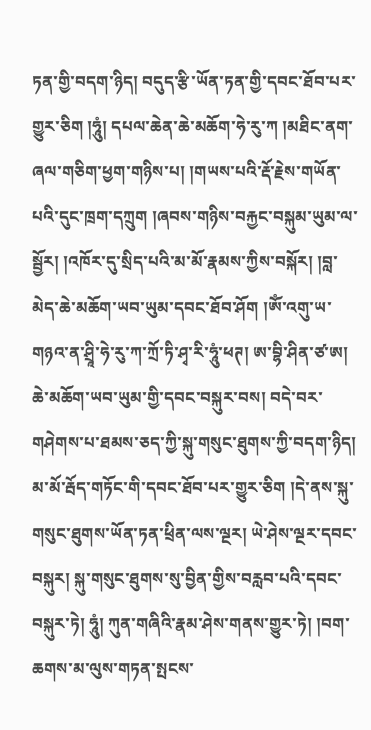ཏན་གྱི་བདག་ཉིད། བདུད་རྩི་ཡོན་ཏན་གྱི་དབང་ཐོབ་པར་གྱུར་ཅིག །ཧཱུཾ། དཔལ་ཆེན་ཆེ་མཆོག་ཧེ་རུ་ཀ །མཐིང་ནག་ཞལ་གཅིག་ཕྱག་གཉིས་པ། །གཡས་པའི་རྡོ་རྗེས་གཡོན་པའི་དུང་ཁྲག་དཀྲུག །ཞབས་གཉིས་བརྐྱང་བསྐུམ་ཡུམ་ལ་སྦྱོར། །འཁོར་དུ་སྲིད་པའི་མ་མོ་རྣམས་ཀྱིས་བསྐོར། །བླ་མེད་ཆེ་མཆོག་ཡབ་ཡུམ་དབང་ཐོབ་ཤོག །ༀ་འགུ་ཡ་གཉའ་ན་ཤྲཱི་ཧེ་རུ་ཀ་ཀྲོ་ཏི་ཤྭ་རི་ཧཱུཾ་ཕཊ། ཨ་བྷི་ཤིན་ཙ་ཨ། ཆེ་མཆོག་ཡབ་ཡུམ་གྱི་དབང་བསྐུར་བས། བདེ་བར་གཤེགས་པ་ཐམས་ཅད་ཀྱི་སྐུ་གསུང་ཐུགས་ཀྱི་བདག་ཉིད། མ་མོ་རྦོད་གཏོང་གི་དབང་ཐོབ་པར་གྱུར་ཅིག །དེ་ནས་སྐུ་གསུང་ཐུགས་ཡོན་ཏན་ཕྲིན་ལས་ལྔར། ཡེ་ཤེས་ལྔར་དབང་བསྐུར། སྐུ་གསུང་ཐུགས་སུ་བྱིན་གྱིས་བརླབ་པའི་དབང་བསྐུར་ཏེ། ཧཱུཾ། ཀུན་གཞིའི་རྣམ་ཤེས་གནས་གྱུར་ཏེ། །བག་ཆགས་མ་ལུས་གཏན་སྤངས་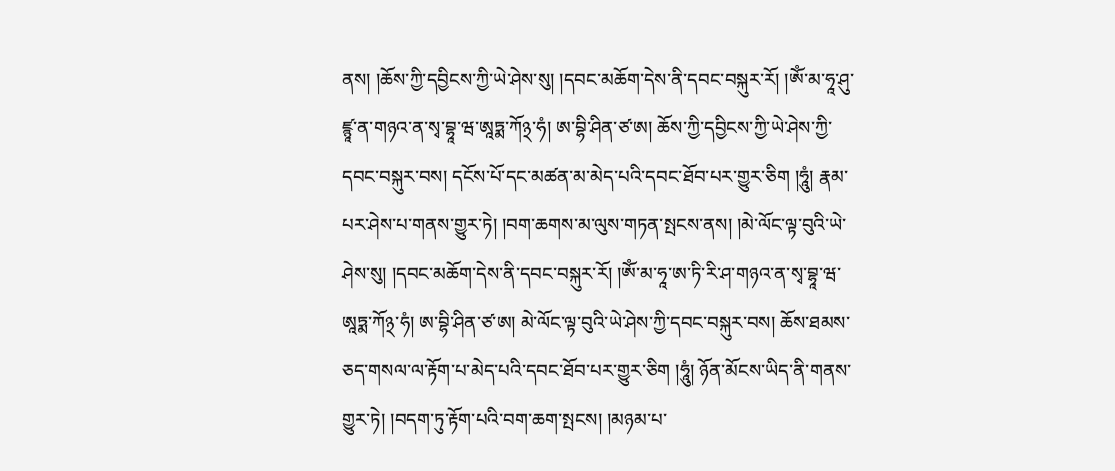ནས། །ཆོས་ཀྱི་དབྱིངས་ཀྱི་ཡེ་ཤེས་སུ། །དབང་མཆོག་དེས་ནི་དབང་བསྐུར་རོ། །ༀ་མ་ཧཱ་ཤུ་ཛྙཱ་ན་གཉའ་ན་སྭ་བྷཱ་ཝ་ཨཱཏྨ་ཀོ྅་ཧཾ། ཨ་བྷི་ཤིན་ཙ་ཨ། ཆོས་ཀྱི་དབྱིངས་ཀྱི་ཡེ་ཤེས་ཀྱི་དབང་བསྐུར་བས། དངོས་པོ་དང་མཚན་མ་མེད་པའི་དབང་ཐོབ་པར་གྱུར་ཅིག །ཧཱུཾ། རྣམ་པར་ཤེས་པ་གནས་གྱུར་ཏེ། །བག་ཆགས་མ་ལུས་གཏན་སྤངས་ནས། །མེ་ལོང་ལྟ་བུའི་ཡེ་ཤེས་སུ། །དབང་མཆོག་དེས་ནི་དབང་བསྐུར་རོ། །ༀ་མ་ཧཱ་ཨ་ཏི་རི་ཤ་གཉའ་ན་སྭ་བྷཱ་ཝ་ཨཱཏྨ་ཀོ྅་ཧཾ། ཨ་བྷི་ཤིན་ཙ་ཨ། མེ་ལོང་ལྟ་བུའི་ཡེ་ཤེས་ཀྱི་དབང་བསྐུར་བས། ཆོས་ཐམས་ཅད་གསལ་ལ་རྟོག་པ་མེད་པའི་དབང་ཐོབ་པར་གྱུར་ཅིག །ཧཱུཾ། ཉོན་མོངས་ཡིད་ནི་གནས་གྱུར་ཏེ། །བདག་ཏུ་རྟོག་པའི་བག་ཆག་སྤངས། །མཉམ་པ་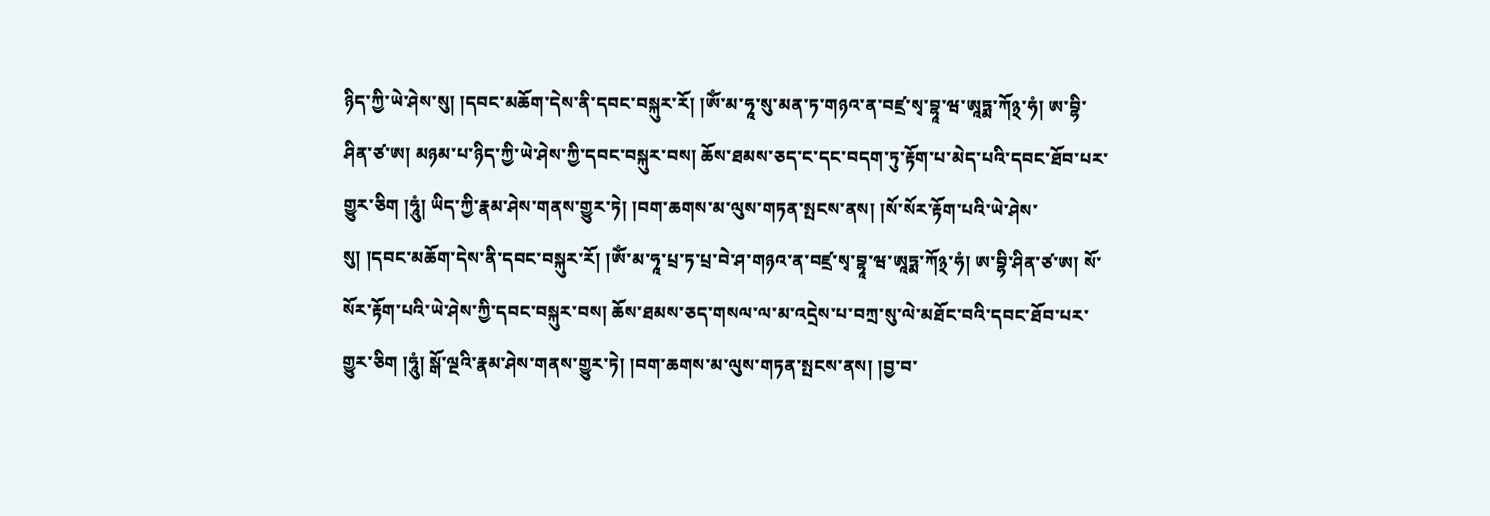ཉིད་ཀྱི་ཡེ་ཤེས་སུ། །དབང་མཆོག་དེས་ནི་དབང་བསྐུར་རོ། །ༀ་མ་ཧཱ་སུ་མན་ཏ་གཉའ་ན་བཛྲ་སྭ་བྷཱ་ཝ་ཨཱཏྨ་ཀོ྅་ཧཾ། ཨ་བྷི་ཤིན་ཙ་ཨ། མཉམ་པ་ཉིད་ཀྱི་ཡེ་ཤེས་ཀྱི་དབང་བསྐུར་བས། ཆོས་ཐམས་ཅད་ང་དང་བདག་ཏུ་རྟོག་པ་མེད་པའི་དབང་ཐོབ་པར་གྱུར་ཅིག །ཧཱུཾ། ཡིད་ཀྱི་རྣམ་ཤེས་གནས་གྱུར་ཏེ། །བག་ཆགས་མ་ལུས་གཏན་སྤངས་ནས། །སོ་སོར་རྟོག་པའི་ཡེ་ཤེས་སུ། །དབང་མཆོག་དེས་ནི་དབང་བསྐུར་རོ། །ༀ་མ་ཧཱ་པྲ་ཏ་པྲ་བེ་ཤ་གཉའ་ན་བཛྲ་སྭ་བྷཱ་ཝ་ཨཱཏྨ་ཀོ྅་ཧཾ། ཨ་བྷི་ཤིན་ཙ་ཨ། སོ་སོར་རྟོག་པའི་ཡེ་ཤེས་ཀྱི་དབང་བསྐུར་བས། ཆོས་ཐམས་ཅད་གསལ་ལ་མ་འདྲེས་པ་བཀྲ་སུ་ལེ་མཐོང་བའི་དབང་ཐོབ་པར་གྱུར་ཅིག །ཧཱུཾ། སྒོ་ལྔའི་རྣམ་ཤེས་གནས་གྱུར་ཏེ། །བག་ཆགས་མ་ལུས་གཏན་སྤངས་ནས། །བྱ་བ་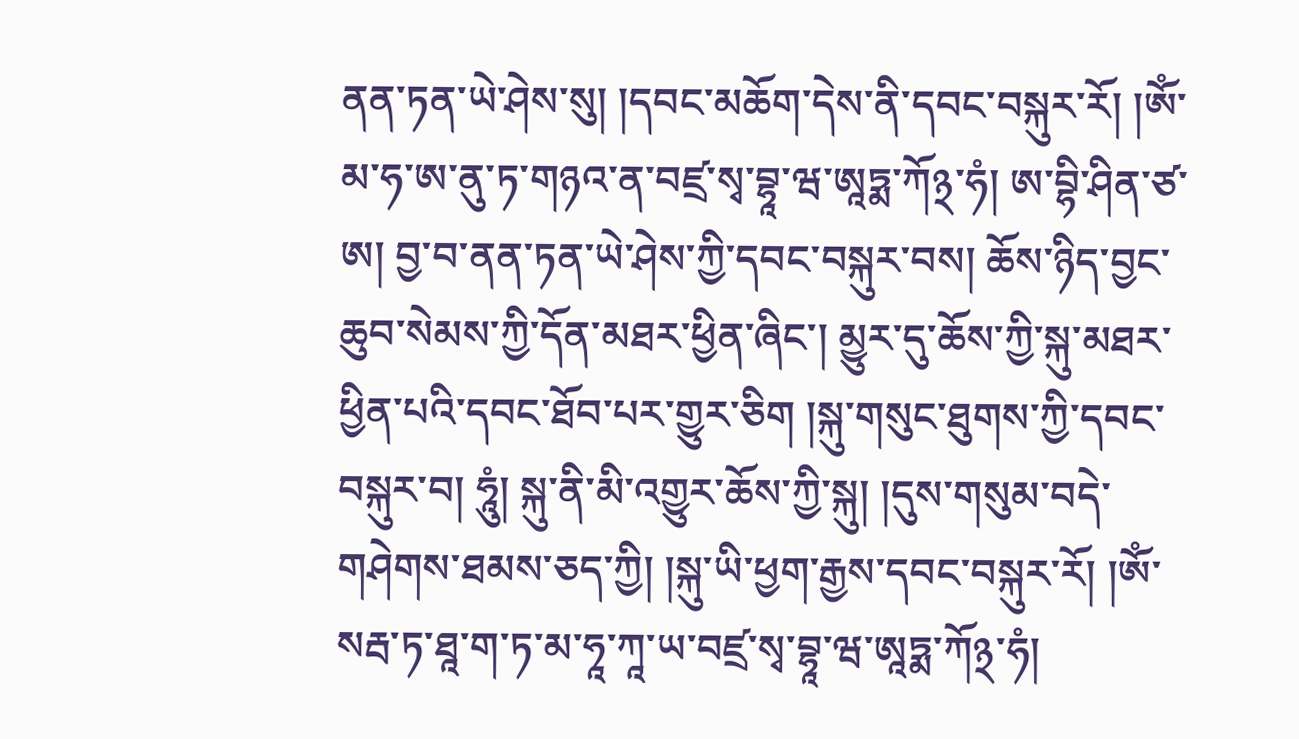ནན་ཏན་ཡེ་ཤེས་སུ། །དབང་མཆོག་དེས་ནི་དབང་བསྐུར་རོ། །ༀ་མ་ཧ་ཨ་ནུ་ཏ་གཉའ་ན་བཛྲ་སྭ་བྷཱ་ཝ་ཨཱཏྨ་ཀོ྅་ཧཾ། ཨ་བྷི་ཤིན་ཙ་ཨ། བྱ་བ་ནན་ཏན་ཡེ་ཤེས་ཀྱི་དབང་བསྐུར་བས། ཆོས་ཉིད་བྱང་ཆུབ་སེམས་ཀྱི་དོན་མཐར་ཕྱིན་ཞིང་། མྱུར་དུ་ཆོས་ཀྱི་སྐུ་མཐར་ཕྱིན་པའི་དབང་ཐོབ་པར་གྱུར་ཅིག །སྐུ་གསུང་ཐུགས་ཀྱི་དབང་བསྐུར་བ། ཧཱུཾ། སྐུ་ནི་མི་འགྱུར་ཆོས་ཀྱི་སྐུ། །དུས་གསུམ་བདེ་གཤེགས་ཐམས་ཅད་ཀྱི། །སྐུ་ཡི་ཕྱག་རྒྱས་དབང་བསྐུར་རོ། །ༀ་སརྦ་ཏ་ཐཱ་ག་ཏ་མ་ཧཱ་ཀཱ་ཡ་བཛྲ་སྭ་བྷཱ་ཝ་ཨཱཏྨ་ཀོ྅་ཧཾ།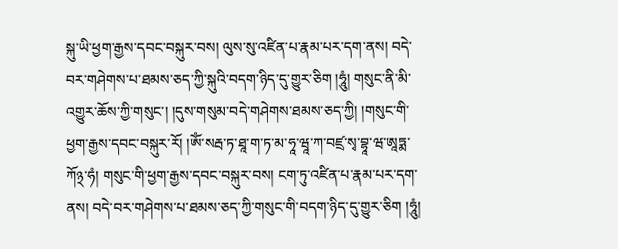སྐུ་ཡི་ཕྱག་རྒྱས་དབང་བསྐུར་བས། ལུས་སུ་འཛིན་པ་རྣམ་པར་དག་ནས། བདེ་བར་གཤེགས་པ་ཐམས་ཅད་ཀྱི་སྐུའི་བདག་ཉིད་དུ་གྱུར་ཅིག །ཧཱུཾ། གསུང་ནི་མི་འགྱུར་ཆོས་ཀྱི་གསུང་། །དུས་གསུམ་བདེ་གཤེགས་ཐམས་ཅད་ཀྱི། །གསུང་གི་ཕྱག་རྒྱས་དབང་བསྐུར་རོ། །ༀ་སརྦ་ཏ་ཐཱ་ག་ཏ་མ་ཧཱ་ཝཱ་ཀ་བཛྲ་སྭ་བྷཱ་ཝ་ཨཱཏྨ་ཀོ྅་ཧཾ། གསུང་གི་ཕྱག་རྒྱས་དབང་བསྐུར་བས། ངག་ཏུ་འཛིན་པ་རྣམ་པར་དག་ནས། བདེ་བར་གཤེགས་པ་ཐམས་ཅད་ཀྱི་གསུང་གི་བདག་ཉིད་དུ་གྱུར་ཅིག །ཧཱུཾ།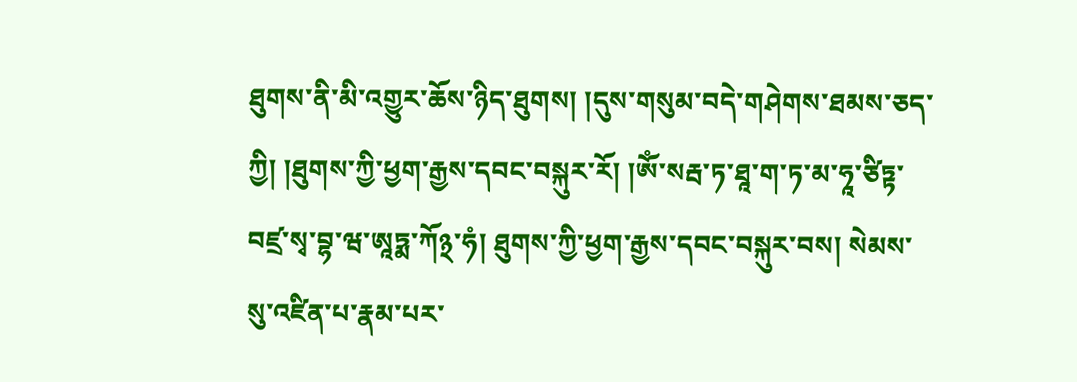ཐུགས་ནི་མི་འགྱུར་ཆོས་ཉིད་ཐུགས། །དུས་གསུམ་བདེ་གཤེགས་ཐམས་ཅད་ཀྱི། །ཐུགས་ཀྱི་ཕྱག་རྒྱས་དབང་བསྐུར་རོ། །ༀ་སརྦ་ཏ་ཐཱ་ག་ཏ་མ་ཧཱ་ཙིཏྟ་བཛྲ་སྭ་བྷ་ཝ་ཨཱཏྨ་ཀོ྅་ཧཾ། ཐུགས་ཀྱི་ཕྱག་རྒྱས་དབང་བསྐུར་བས། སེམས་སུ་འཛིན་པ་རྣམ་པར་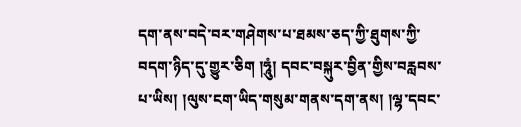དག་ནས་བདེ་བར་གཤེགས་པ་ཐམས་ཅད་ཀྱི་ཐུགས་ཀྱི་བདག་ཉིད་དུ་གྱུར་ཅིག །ཧཱུཾ། དབང་བསྐུར་བྱིན་གྱིས་བརླབས་པ་ཡིས། །ལུས་ངག་ཡིད་གསུམ་གནས་དག་ནས། །ལྷ་དབང་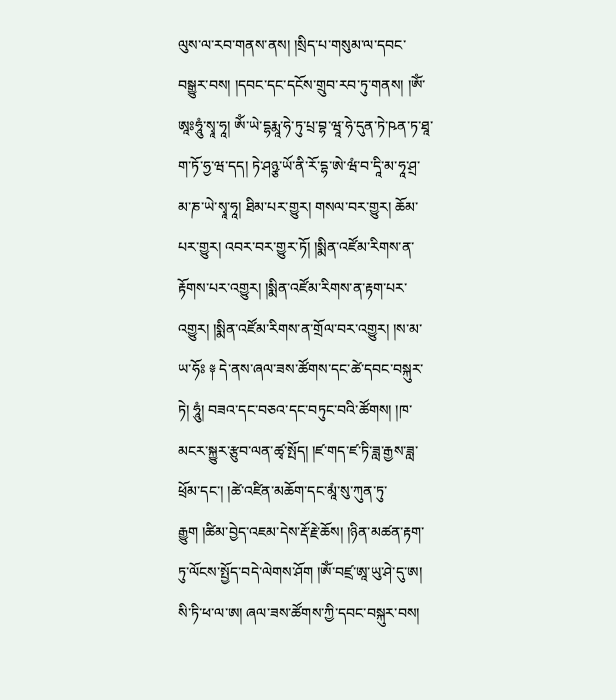ལུས་ལ་རབ་གནས་ནས། །སྲིད་པ་གསུམ་ལ་དབང་བསྒྱུར་བས། །དབང་དང་དངོས་གྲུབ་རབ་ཏུ་གནས། །ༀ་ཨཱཿཧཱུཾ་སྭཱ་ཧཱ། ༀ་ཡེ་དྷརྨཱ་ཧེ་ཏུ་པྲ་བྷ་ཝཱ་ཧེ་དུན་ཏེ་ཥན་ཏ་ཐཱ་ག་ཏོ་ཧྱ་ཝ་དད། ཏེ་ཤཉྩ་ཡོ་ནི་རོ་དྷ་ཨེ་ཝཾ་བ་དཱི་མ་ཧཱ་ཤྲ་མ་ཎ་ཡེ་སྭཱ་ཧཱ། ཐིམ་པར་གྱུར། གསལ་བར་གྱུར། ཆོམ་པར་གྱུར། འབར་བར་གྱུར་ཏོ། །སྨིན་འཛོམ་རིགས་ན་རྟོགས་པར་འགྱུར། །སྨིན་འཛོམ་རིགས་ན་རྟག་པར་འགྱུར། །སྨིན་འཛོམ་རིགས་ན་གྲོལ་བར་འགྱུར། །ས་མ་ཡ་ཧོཿ ༈ དེ་ནས་ཞལ་ཟས་ཚོགས་དང་ཚེ་དབང་བསྐུར་ཏེ། ཧཱུཾ། བཟའ་དང་བཅའ་དང་བཏུང་བའི་ཚོགས། །ཁ་མངར་སྐྱུར་རྩུབ་ལན་ཚྭ་སྤོད། །ཛ་གད་ཛ་ཏི་ཟླ་རྒྱས་ཟླ་ཕྲོམ་དང་། །ཚེ་འཛིན་མཆོག་དང་མཱཾ་སུ་ཀུན་ཏུ་རྒྱུག །ཚིམ་བྱེད་འཇམ་དེས་རྡོ་རྗེ་ཆོས། །ཉིན་མཚན་རྟག་ཏུ་ལོངས་སྤྱོད་བདེ་ལེགས་ཤོག །ༀ་བཛྲ་ཨཱ་ཡུ་ཤེ་དུ་ཨ། སི་ཏི་ཕ་ལ་ཨ། ཞལ་ཟས་ཚོགས་ཀྱི་དབང་བསྐུར་བས།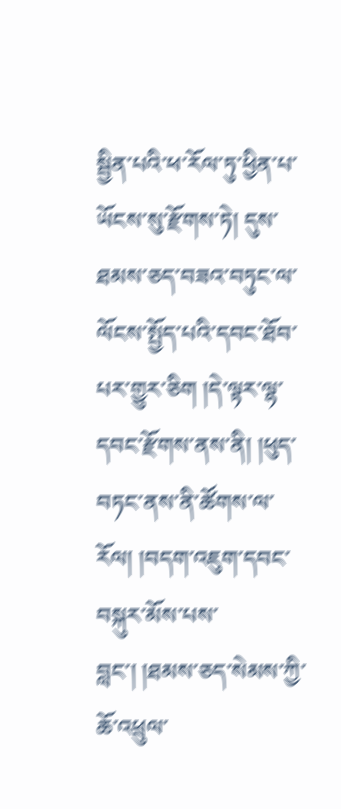སྦྱིན་པའི་ཕ་རོལ་ཏུ་ཕྱིན་པ་ཡོངས་སུ་རྫོགས་ཏེ། དུས་ཐམས་ཅད་བཟའ་བཏུང་ལ་ལོངས་སྤྱོད་པའི་དབང་ཐོབ་པར་གྱུར་ཅིག །དེ་ལྟར་ལྷ་དབང་རྫོགས་ནས་ནི། །ཕུད་བཏང་ནས་ནི་ཚོགས་ལ་རོལ། །བདག་འཇུག་དབང་བསྐུར་མོས་པས་བླང་། །ཐམས་ཅད་སེམས་ཀྱི་ཆོ་འཕྲུལ་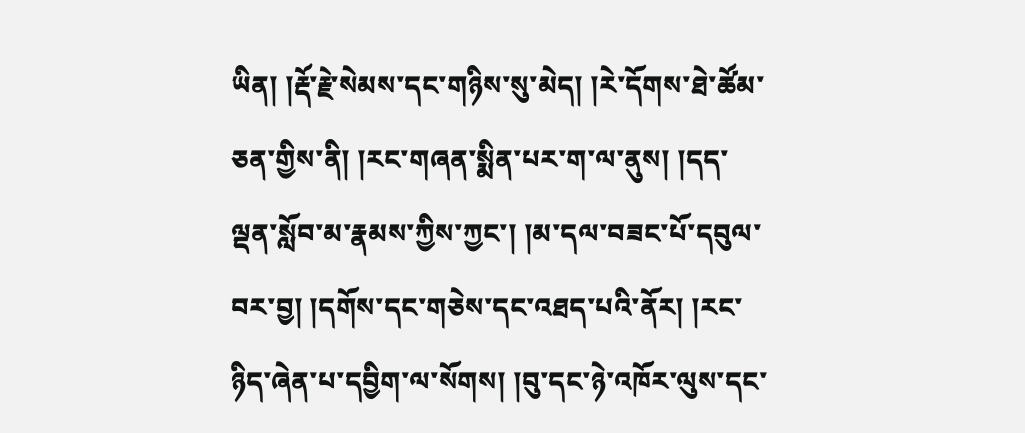ཡིན། །རྡོ་རྗེ་སེམས་དང་གཉིས་སུ་མེད། །རེ་དོགས་ཐེ་ཚོམ་ཅན་གྱིས་ནི། །རང་གཞན་སྨིན་པར་ག་ལ་ནུས། །དད་ལྡན་སློབ་མ་རྣམས་ཀྱིས་ཀྱང་། །མ་དལ་བཟང་པོ་དབུལ་བར་བྱ། །དགོས་དང་གཅེས་དང་འཐད་པའི་ནོར། །རང་ཉིད་ཞེན་པ་དབྱིག་ལ་སོགས། །བུ་དང་ཉེ་འཁོར་ལུས་དང་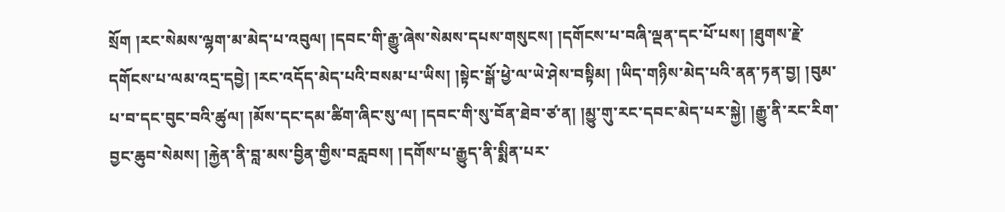སྲོག །རང་སེམས་ལྷག་མ་མེད་པ་འབུལ། །དབང་གི་རྒྱུ་ཞེས་སེམས་དཔས་གསུངས། །དགོངས་པ་བཞི་ལྡན་དང་པོ་པས། །ཐུགས་རྗེ་དགོངས་པ་ལམ་འདྲ་དབྱེ། །རང་འདོད་མེད་པའི་བསམ་པ་ཡིས། །སྟེང་སྒོ་ཕྱེ་ལ་ཡེ་ཤེས་བསྟིམ། །ཡིད་གཉིས་མེད་པའི་ནན་ཏན་བྱ། །བུམ་པ་བ་དང་བུང་བའི་ཚུལ། །མོས་དང་དམ་ཚིག་ཞིང་སུ་ལ། །དབང་གི་སུ་བོན་ཐེབ་ཙ་ན། །མྱུ་གུ་རང་དབང་མེད་པར་སྐྱེ། །རྒྱུ་ནི་རང་རིག་བྱང་ཆུབ་སེམས། །རྐྱེན་ནི་བླ་མས་བྱིན་གྱིས་བརླབས། །དགོས་པ་རྒྱུད་ནི་སྨིན་པར་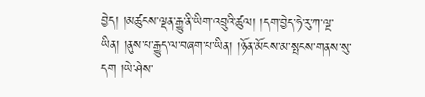བྱེད། །མཚུངས་ལྡན་རྒྱུ་ནི་ཡིག་འབྲུའི་ཚུལ། །དག་བྱེད་ཧེ་རུ་ཀ་ལྔ་ཡིན། །ནུས་པ་རྒྱུད་ལ་བཞག་པ་ཡིན། །ཉོན་མོངས་མ་སྤངས་གནས་སུ་དག །ཡེ་ཤེས་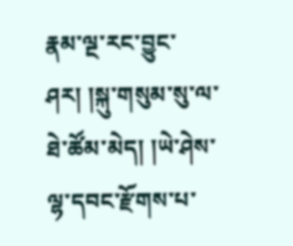རྣམ་ལྔ་རང་བྱུང་ཤར། །སྐུ་གསུམ་སུ་ལ་ཐེ་ཚོམ་མེད། །ཡེ་ཤེས་ལྷ་དབང་རྫོགས་པ་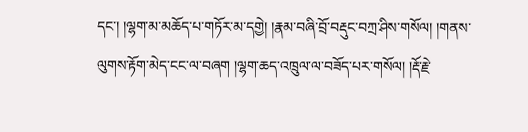དང་། །ལྷག་མ་མཆོད་པ་གཏོར་མ་དགྱེ། །རྣམ་བཞི་བྲོ་བརྡུང་བཀྲ་ཤིས་གསོལ། །གནས་ལུགས་རྟོག་མེད་ངང་ལ་བཞག །ལྷག་ཆད་འཁྲུལ་ལ་བཟོད་པར་གསོལ། །རྡོ་རྗེ་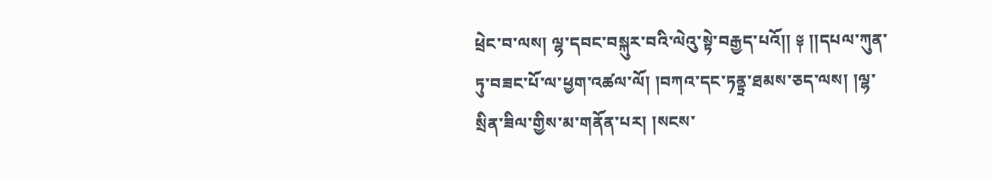ཕྲེང་བ་ལས། ལྷ་དབང་བསྐུར་བའི་ལེའུ་སྟེ་བརྒྱད་པའོ།། ༈ །།དཔལ་ཀུན་ཏུ་བཟང་པོ་ལ་ཕྱག་འཚལ་ལོ། །བཀའ་དང་ཏནྟྲ་ཐམས་ཅད་ལས། །ལྷ་སྲིན་ཟིལ་གྱིས་མ་གནོན་པར། །སངས་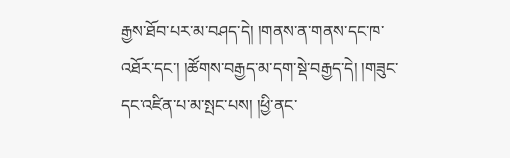རྒྱས་ཐོབ་པར་མ་བཤད་དེ། །གནས་ན་གནས་དང་ཁ་འཐོར་དང་། །ཚོགས་བརྒྱད་མ་དག་སྡེ་བརྒྱད་དེ། །གཟུང་དང་འཛིན་པ་མ་སྤང་པས། །ཕྱི་ནང་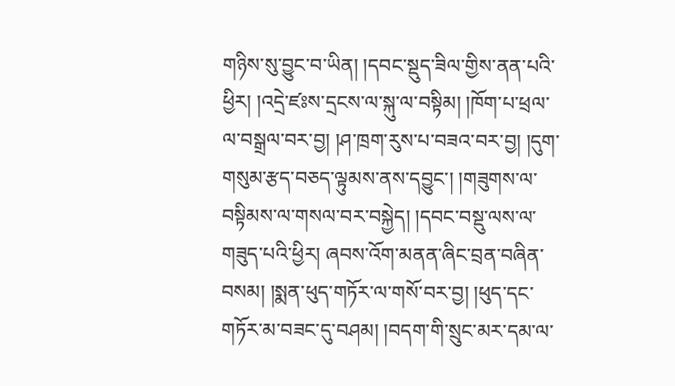གཉིས་སུ་བྱུང་བ་ཡིན། །དབང་སྡུད་ཟིལ་གྱིས་ནན་པའི་ཕྱིར། །འདྲེ་ཛཿས་དྲངས་ལ་སྐུ་ལ་བསྟིམ། །ཁོག་པ་ཕྲལ་ལ་བསྒྲལ་བར་བྱ། །ཤ་ཁྲག་རུས་པ་བཟའ་བར་བྱ། །དུག་གསུམ་རྩད་བཅད་ལྟུམས་ནས་དབྱུང་། །གཟུགས་ལ་བསྟིམས་ལ་གསལ་བར་བསྐྱེད། །དབང་བསྡུ་ལས་ལ་གཟུད་པའི་ཕྱིར། ཞབས་འོག་མནན་ཞིང་བྲན་བཞིན་བསམ། །སྨན་ཕུད་གཏོར་ལ་གསོ་བར་བྱ། །ཕུད་དང་གཏོར་མ་བཟང་དུ་བཤམ། །བདག་གི་སྲུང་མར་དམ་ལ་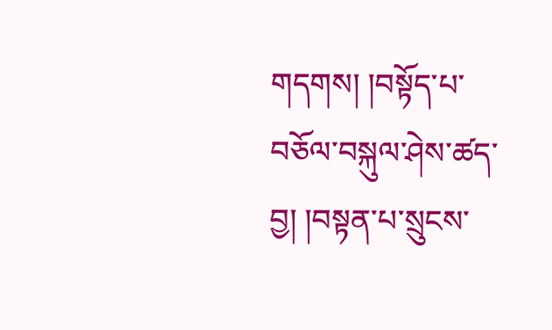གདགས། །བསྟོད་པ་བཅོལ་བསྐུལ་ཤེས་ཚད་བྱ། །བསྟན་པ་སྲུངས་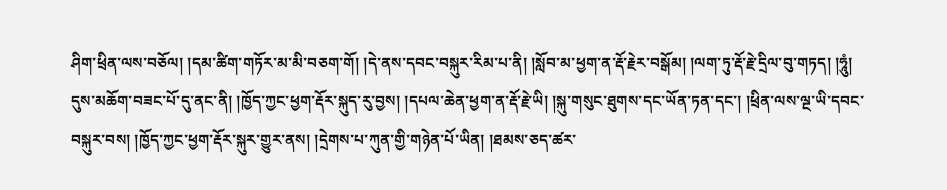ཤིག་ཕྲིན་ལས་བཅོལ། །དམ་ཚིག་གཏོར་མ་མི་བཅག་གོ། །དེ་ནས་དབང་བསྐུར་རིམ་པ་ནི། །སློབ་མ་ཕྱག་ན་རྡོ་རྗེར་བསྒོམ། །ལག་ཏུ་རྡོ་རྗེ་དྲིལ་བུ་གཏད། །ཧཱུཾ། དུས་མཆོག་བཟང་པོ་དུ་ནང་ནི། །ཁྱོད་ཀྱང་ཕྱག་རྡོར་སྐུད་རུ་བྱས། །དཔལ་ཆེན་ཕྱག་ན་རྡོ་རྗེ་ཡི། །སྐུ་གསུང་ཐུགས་དང་ཡོན་ཏན་དང་། །ཕྲིན་ལས་ལྔ་ཡི་དབང་བསྐུར་བས། །ཁྱོད་ཀྱང་ཕྱག་རྡོར་སྐུར་གྱུར་ནས། །དྲེགས་པ་ཀུན་གྱི་གཉེན་པོ་ཡིན། །ཐམས་ཅད་ཚར་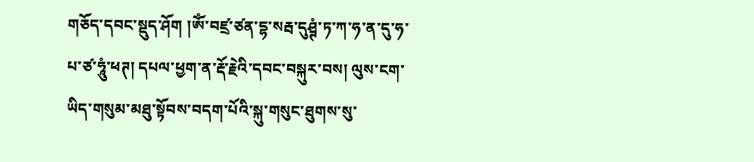གཅོད་དབང་སྡུད་ཤོག །ༀ་བཛྲ་ཙན་དྷ་སརྦ་དུཤྚཾ་ཏ་ཀ་ཧ་ན་དུ་ཧ་པ་ཙ་ཧཱུཾ་ཕཊ། དཔལ་ཕྱག་ན་རྡོ་རྗེའི་དབང་བསྐུར་བས། ལུས་ངག་ཡིད་གསུམ་མཐུ་སྟོབས་བདག་པོའི་སྐུ་གསུང་ཐུགས་སུ་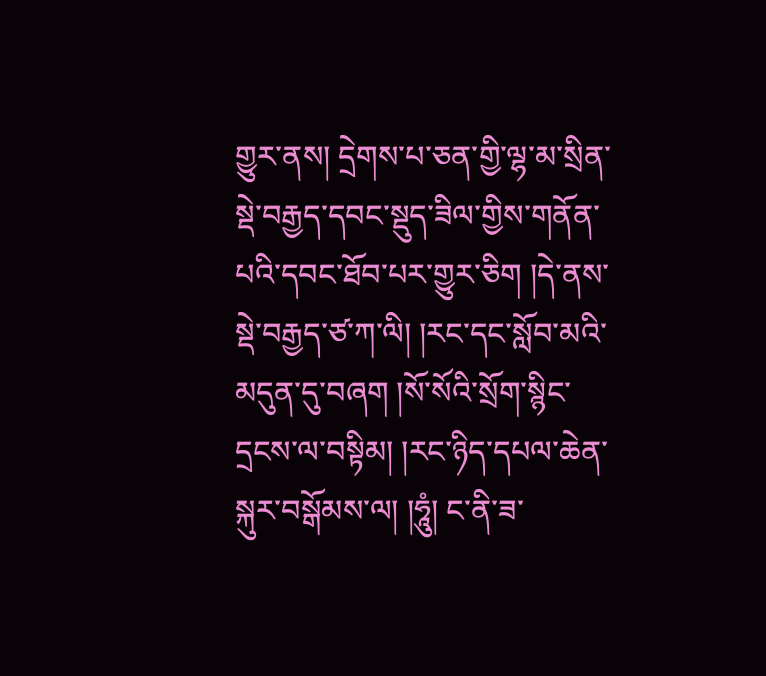གྱུར་ནས། དྲེགས་པ་ཅན་གྱི་ལྷ་མ་སྲིན་སྡེ་བརྒྱད་དབང་སྡུད་ཟིལ་གྱིས་གནོན་པའི་དབང་ཐོབ་པར་གྱུར་ཅིག །དེ་ནས་སྡེ་བརྒྱད་ཙ་ཀ་ལི། །རང་དང་སློབ་མའི་མདུན་དུ་བཞག །སོ་སོའི་སྲོག་སྙིང་དྲངས་ལ་བསྟིམ། །རང་ཉིད་དཔལ་ཆེན་སྐུར་བསྒོམས་ལ། །ཧཱུཾ། ང་ནི་ཟ་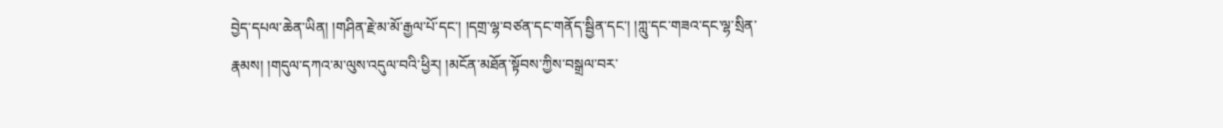བྱེད་དཔལ་ཆེན་ཡིན། །གཤིན་རྗེ་མ་མོ་རྒྱལ་པོ་དང་། །དགྲ་ལྷ་བཙན་དང་གནོད་སྦྱིན་དང་། །ཀླུ་དང་གཟའ་དང་ལྷ་སྲིན་རྣམས། །གདུལ་དཀའ་མ་ལུས་འདུལ་བའི་ཕྱིར། །མངོན་མཐོན་སྟོབས་ཀྱིས་བསྒྲལ་བར་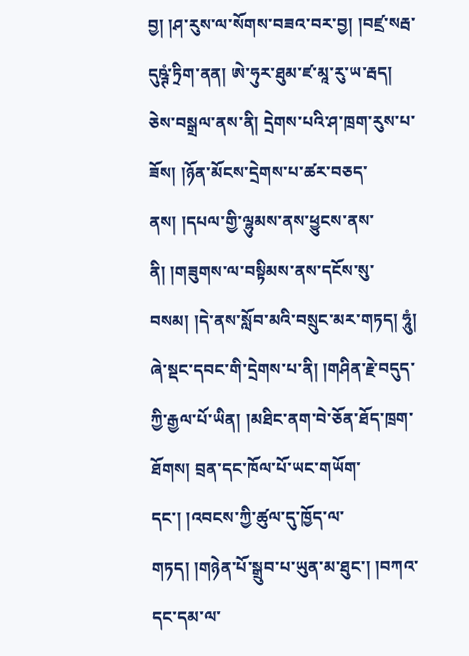བྱ། །ཤ་རུས་ལ་སོགས་བཟའ་བར་བྱ། །བཛྲ་སརྦ་དུཥྚཾ་ཏྲིག་ནན། ཨེ་ཧུར་ཐུམ་ཛ་མཱ་རུ་ཡ་རྦད། ཅེས་བསྒྲལ་ནས་ནི། དྲེགས་པའི་ཤ་ཁྲག་རུས་པ་ཟོས། །ཉོན་མོངས་དྲེགས་པ་ཚར་བཅད་ནས། །དཔལ་གྱི་ལྷུམས་ནས་ཕྱུངས་ནས་ནི། །གཟུགས་ལ་བསྟིམས་ནས་དངོས་སུ་བསམ། །དེ་ནས་སློབ་མའི་བསྲུང་མར་གཏད། ཧཱུཾ། ཞེ་སྡང་དབང་གི་དྲེགས་པ་ནི། །གཤིན་རྗེ་བདུད་ཀྱི་རྒྱལ་པོ་ཡིན། །མཐིང་ནག་བེ་ཅོན་ཐོད་ཁྲག་ཐོགས། བྲན་དང་ཁོལ་པོ་ཡང་གཡོག་དང་། །འབངས་ཀྱི་ཚུལ་དུ་ཁྱོད་ལ་གཏད། །གཉེན་པོ་སྒྲུབ་པ་ཡུན་མ་ཐུང་། །བཀའ་དང་དམ་ལ་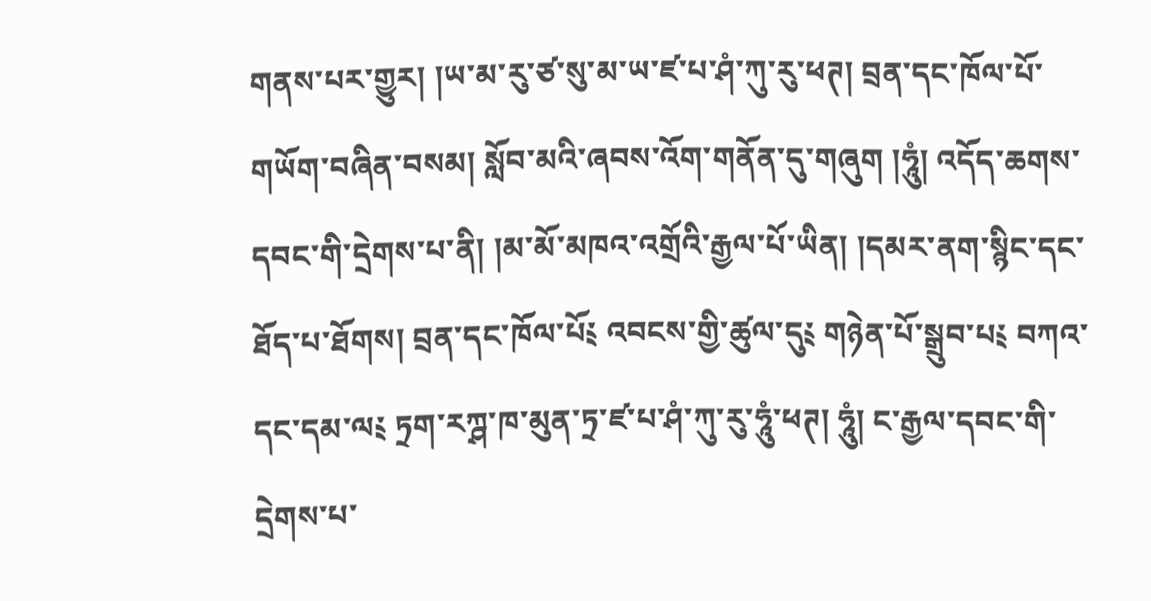གནས་པར་གྱུར། །ཡ་མ་རུ་ཙ་སུ་མ་ཡ་ཛ་པ་ཤཾ་ཀུ་རུ་ཕཊ། བྲན་དང་ཁོལ་པོ་གཡོག་བཞིན་བསམ། སློབ་མའི་ཞབས་འོག་གནོན་དུ་གཞུག །ཧཱུཾ། འདོད་ཆགས་དབང་གི་དྲེགས་པ་ནི། །མ་མོ་མཁའ་འགྲོའི་རྒྱལ་པོ་ཡིན། །དམར་ནག་སྙིང་དང་ཐོད་པ་ཐོགས། བྲན་དང་ཁོལ་པོ༴ འབངས་གྱི་ཚུལ་དུ༴ གཉེན་པོ་སྒྲུབ་པ༴ བཀའ་དང་དམ་ལ༴ ཏྲག་རཀྴ་ཁ་མུན་ཏྲ་ཛ་པ་ཤཾ་ཀུ་རུ་ཧཱུཾ་ཕཊ། ཧཱུཾ། ང་རྒྱལ་དབང་གི་དྲེགས་པ་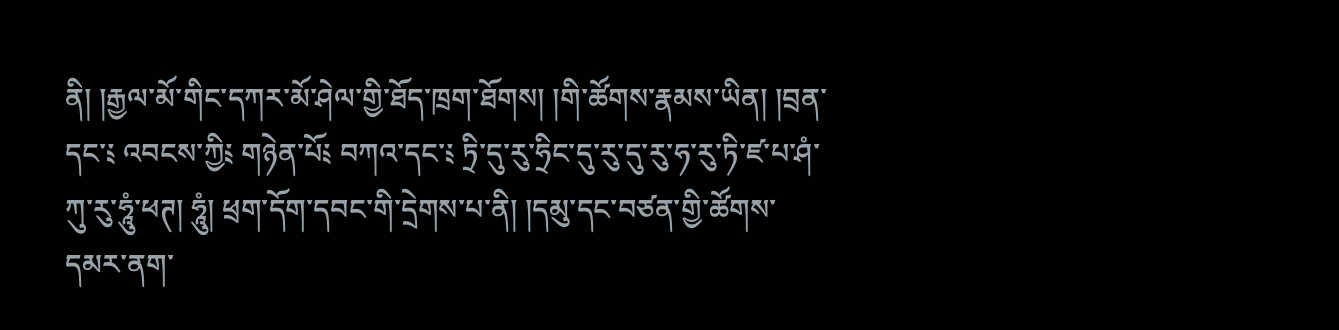ནི། །རྒྱལ་མོ་གིང་དཀར་མོ་ཤེལ་གྱི་ཐོད་ཁྲག་ཐོགས། །གི་ཚོགས་རྣམས་ཡིན། །བྲན་དང་༴ འབངས་ཀྱི༴ གཉེན་པོ༴ བཀའ་དང་༴ ཏྲི་དུ་རུ་ཧྲིང་དུ་རུ་དུ་རུ་ཧ་རུ་ཏི་ཛ་པ་ཤཾ་ཀུ་རུ་ཧཱུཾ་ཕཊ། ཧཱུཾ། ཕྲག་དོག་དབང་གི་དྲེགས་པ་ནི། །དམུ་དང་བཙན་གྱི་ཚོགས་དམར་ནག་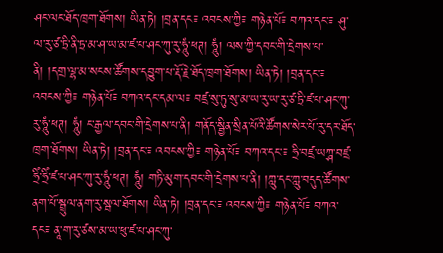ཤང་ལང་ཐོད་ཁྲག་ཐོགས། ཡིན་ཏེ། །བྲན་དང༴ འབངས་ཀྱི༴ གཉེན་པོ༴ བཀའ་དང་༴ ཤུ་ལ་རུ་ཙ་ཏྲི་ནི་ཏྲ་མ་ཤ་ཡ་མ་ཛ་པ་ཤང་ཀུ་རུ་ཧཱུཾ་ཕཊ། ཧཱུཾ། ལས་ཀྱི་དབང་གི་དྲེགས་པ་ནི། །དགྲ་ལྷ་མ་སངས་ཚོགས་དབྱུག་པ་རྡོ་རྗེ་ཐོད་ཁྲག་ཐོགས། ཡིན་ཏེ། །བྲན་དང་༴ འབངས་ཀྱི༴ གཉེན་པོ༴ བཀའ་དང་དམ་ལ༴ བཛྲ་སུ་ཏུ་སུ་མ་ཡ་རུ་ཡ་རུ་ཙ་ཏྲི་ཛ་པ་ཤང་ཀུ་རུ་ཧཱུཾ་ཕཊ། ཧཱུཾ། ང་རྒྱལ་དབང་གི་དྲེགས་པ་ནི། གནོད་སྦྱིན་སྲིན་པོའི་ཚོགས་སེར་པོ་རུ་དར་ཐོད་ཁྲག་ཐོགས། ཡིན་ཏེ། །བྲན་དང་༴ འབངས་ཀྱི༴ གཉེན་པོ༴ བཀའ་དང་༴ ཧྲི་བཛྲ་ཡཀྴ་བཛྲ་ཧྲིཾ་ཧྲིཾ་ཛ་པ་ཤང་ཀུ་རུ་ཧཱུཾ་ཕཊ། ཧཱུཾ། གཏི་མུག་དབང་གི་དྲེགས་པ་ནི། །ཀླུ་དང་ཀླུ་བདུད་ཚོགས་ནག་པོ་སྦྲུལ་ནག་རུ་སྦལ་ཐོགས། ཡིན་ཏེ། །བྲན་དང་༴ འབངས་ཀྱི༴ གཉེན་པོ༴ བཀའ་དང༴ ནཱ་ག་རུ་ཙས་མ་ཡ་ཕུ་ཛ་པ་ཤང་ཀུ་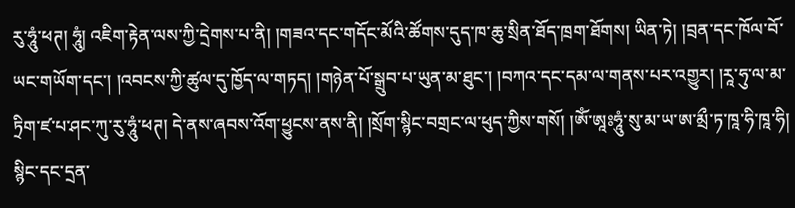རུ་ཧཱུཾ་ཕཊ། ཧཱུཾ། འཇིག་རྟེན་ལས་ཀྱི་དྲེགས་པ་ནི། །གཟའ་དང་གདོང་མོའི་ཚོགས་དུད་ཁ་ཆུ་སྲིན་ཐོད་ཁྲག་ཐོགས། ཡིན་ཏེ། །བྲན་དང་ཁོལ་བོ་ཡང་གཡོག་དང་། །འབངས་ཀྱི་ཚུལ་དུ་ཁྱོད་ལ་གཏད། །གཉེན་པོ་སྒྲུབ་པ་ཡུན་མ་ཐུང་། །བཀའ་དང་དམ་ལ་གནས་པར་འགྱུར། །རཱ་ཧུ་ལ་མ་ཏྲིག་ཛ་པ་ཤང་ཀུ་རུ་ཧཱུཾ་ཕཊ། དེ་ནས་ཞབས་འོག་ཕྱུངས་ནས་ནི། །སྲོག་སྙིང་བགྲང་ལ་ཕུད་ཀྱིས་གསོ། །ཨོཾ་ཨཱཿཧཱུཾ་སུ་མ་ཡ་ཨ་མྲྀ་ཏ་ཁཱ་ཧི་ཁཱ་ཧི། སྙིང་དང་དྲན་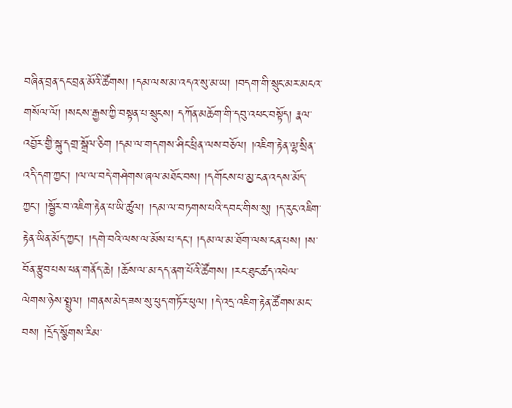བཞིན་བྲན་དང་བྲན་མོའི་ཚོགས། །དམ་ལས་མ་འདའ་སུ་མ་ཡ། །བདག་གི་སྲུང་མར་མངའ་གསོལ་ལོ། །སངས་རྒྱས་ཀྱི་བསྟན་པ་སྲུངས། དཀོན་མཆོག་གི་དབུ་འཕང་བསྟོད། རྣལ་འབྱོར་གྱི་སྐུ་དགྲ་སྒྲོལ་ཅིག །དམ་ལ་གདགས་ཤིང་ཕྲིན་ལས་བཅོལ། །འཇིག་རྟེན་ལྷ་སྲིན་འདི་དག་ཀྱང་། །ལ་ལ་བདེ་གཤེགས་ཞལ་མཐོང་བས། །དགོངས་པ་མྱ་ངན་འདས་མོད་ཀྱང་། །སྦྱོར་བ་འཇིག་རྟེན་པ་ཡི་ཚུལ། །དམ་ལ་བཏགས་པའི་དབང་གིས་སུ། །ད་རུང་འཇིག་རྟེན་ཡིན་མོད་ཀྱང་། །དགེ་བའི་ལས་ལ་མོས་པ་དང་། །དམ་ལ་མ་ཐོག་ལས་ངན་པས། །ས་བོན་རྩུབ་པས་ཕན་གནོད་ཆེ། །ཆོས་ལ་མ་དད་ནག་པོའི་ཚོགས། །རང་ཐུང་ཚད་འཕེལ་ལེགས་ཉེས་སྤྲུལ། །གནས་མེད་ཟས་སུ་ཕུད་གཏོར་ཕུལ། །དེ་འདྲ་འཇིག་རྟེན་ཚོགས་མང་བས། །དྲོད་སྩོགས་རིམ་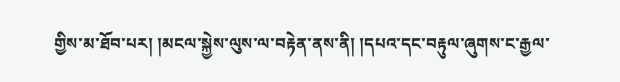གྱིས་མ་ཐོབ་པར། །མངལ་སྐྱེས་ལུས་ལ་བརྟེན་ནས་ནི། །དཔའ་དང་བརྟུལ་ཞུགས་ང་རྒྱལ་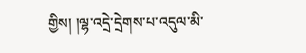གྱིས། །ལྷ་འདྲེ་དྲེགས་པ་འདུལ་མི་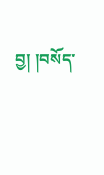བྱ། །བསོད་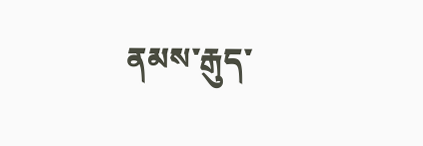ནམས་རྒུད་